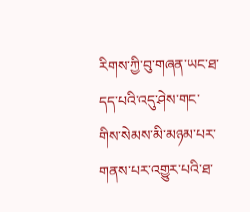རིགས་ཀྱི་བུ་གཞན་ཡང་ཐ་དད་པའི་འདུ་ཤེས་གང་གིས་སེམས་མི་མཉམ་པར་གནས་པར་འགྱུར་པའི་ཐ་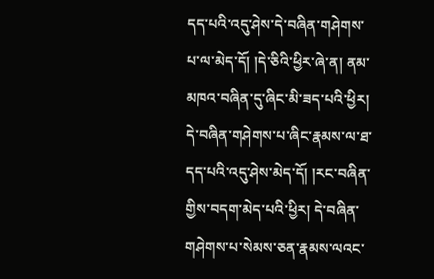དད་པའི་འདུ་ཤེས་དེ་བཞིན་གཤེགས་པ་ལ་མེད་དོ། །དེ་ཅིའི་ཕྱིར་ཞེ་ན། ནམ་མཁའ་བཞིན་དུ་ཞིང་མི་ཟད་པའི་ཕྱིར། དེ་བཞིན་གཤེགས་པ་ཞིང་རྣམས་ལ་ཐ་དད་པའི་འདུ་ཤེས་མེད་དོ། །རང་བཞིན་གྱིས་བདག་མེད་པའི་ཕྱིར། དེ་བཞིན་གཤེགས་པ་སེམས་ཅན་རྣམས་ལའང་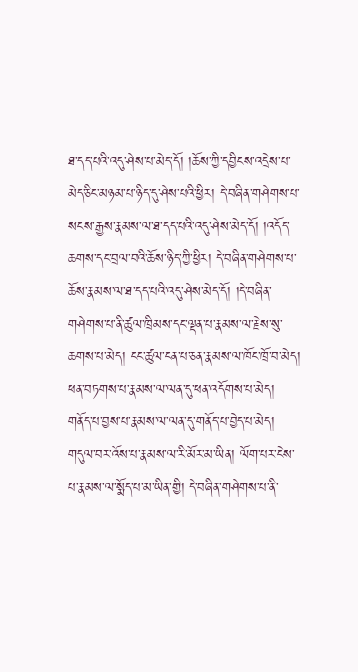ཐ་དད་པའི་འདུ་ཤེས་པ་མེད་དོ། །ཆོས་ཀྱི་དབྱིངས་འདྲེས་པ་མེད་ཅིང་མཉམ་པ་ཉིད་དུ་ཤེས་པའི་ཕྱིར། དེ་བཞིན་གཤེགས་པ་སངས་རྒྱས་རྣམས་ལ་ཐ་དད་པའི་འདུ་ཤེས་མེད་དོ། །འདོད་ཆགས་དང་བྲལ་བའི་ཆོས་ཉིད་ཀྱི་ཕྱིར། དེ་བཞིན་གཤེགས་པ་ཆོས་རྣམས་ལ་ཐ་དད་པའི་འདུ་ཤེས་མེད་དོ། །དེ་བཞིན་གཤེགས་པ་ནི་ཚུལ་ཁྲིམས་དང་ལྡན་པ་རྣམས་ལ་རྗེས་སུ་ཆགས་པ་མེད། ངང་ཚུལ་ངན་པ་ཅན་རྣམས་ལ་ཁོང་ཁྲོ་བ་མེད། ཕན་བཏགས་པ་རྣམས་ལ་ལན་དུ་ཕན་འདོགས་པ་མེད། གནོད་པ་བྱས་པ་རྣམས་ལ་ལན་དུ་གནོད་པ་བྱེད་པ་མེད། གདུལ་བར་འོས་པ་རྣམས་ལ་རི་མོར་མ་ཡིན། ལོག་པར་ངེས་པ་རྣམས་ལ་སྨོད་པ་མ་ཡིན་གྱི། དེ་བཞིན་གཤེགས་པ་ནི་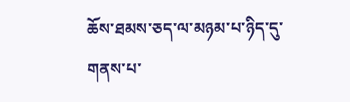ཆོས་ཐམས་ཅད་ལ་མཉམ་པ་ཉིད་དུ་གནས་པ་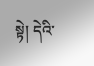སྟེ། དེའི་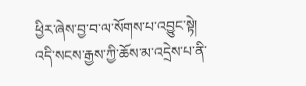ཕྱིར་ཞེས་བྱ་བ་ལ་སོགས་པ་འབྱུང་སྟེ། འདི་སངས་རྒྱས་ཀྱི་ཆོས་མ་འདྲེས་པ་ནི་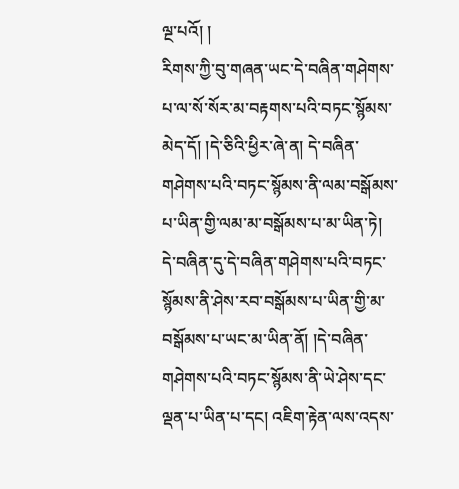ལྔ་པའོ། །
རིགས་ཀྱི་བུ་གཞན་ཡང་དེ་བཞིན་གཤེགས་པ་ལ་སོ་སོར་མ་བརྟགས་པའི་བཏང་སྙོམས་མེད་དོ། །དེ་ཅིའི་ཕྱིར་ཞེ་ན། དེ་བཞིན་གཤེགས་པའི་བཏང་སྙོམས་ནི་ལམ་བསྒོམས་པ་ཡིན་གྱི་ལམ་མ་བསྒོམས་པ་མ་ཡིན་ཏེ། དེ་བཞིན་དུ་དེ་བཞིན་གཤེགས་པའི་བཏང་སྙོམས་ནི་ཤེས་རབ་བསྒོམས་པ་ཡིན་གྱི་མ་བསྒོམས་པ་ཡང་མ་ཡིན་ནོ། །དེ་བཞིན་གཤེགས་པའི་བཏང་སྙོམས་ནི་ཡེ་ཤེས་དང་ལྡན་པ་ཡིན་པ་དང། འཇིག་རྟེན་ལས་འདས་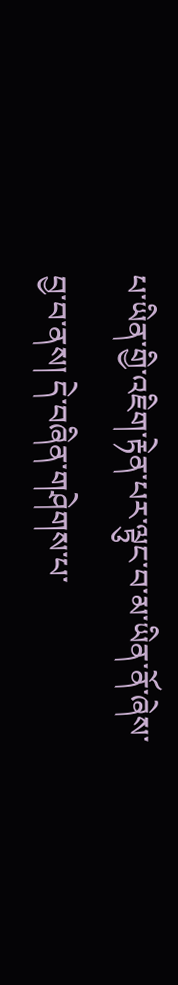པ་ཡིན་གྱི་འཇིག་རྟེན་པར་ལྟུང་བ་མ་ཡིན་ནོ་ཞེས་བྱ་བ་ནས། དེ་བཞིན་གཤེགས་པ་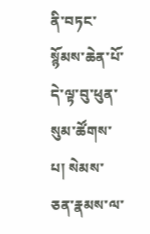ནི་བཏང་སྙོམས་ཆེན་པོ་དེ་ལྟ་བུ་ཕུན་སུམ་ཚོགས་པ། སེམས་ཅན་རྣམས་ལ་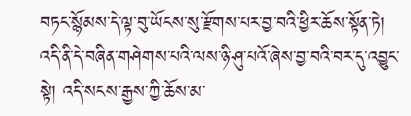བཏང་སྙོམས་དེ་ལྟ་བུ་ཡོངས་སུ་རྫོགས་པར་བྱ་བའི་ཕྱིར་ཆོས་སྟོན་ཏེ། འདི་ནི་དེ་བཞིན་གཤེགས་པའི་ལས་ཉི་ཤུ་པའོ་ཞེས་བྱ་བའི་བར་དུ་འབྱུང་སྟེ། འདི་སངས་རྒྱས་ཀྱི་ཆོས་མ་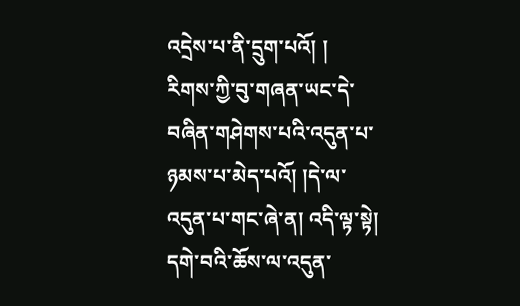འདྲེས་པ་ནི་དྲུག་པའོ། །
རིགས་ཀྱི་བུ་གཞན་ཡང་དེ་བཞིན་གཤེགས་པའི་འདུན་པ་ཉམས་པ་མེད་པའོ། །དེ་ལ་འདུན་པ་གང་ཞེ་ན། འདི་ལྟ་སྟེ། དགེ་བའི་ཆོས་ལ་འདུན་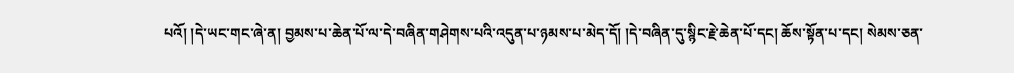པའོ། །དེ་ཡང་གང་ཞེ་ན། བྱམས་པ་ཆེན་པོ་ལ་དེ་བཞིན་གཤེགས་པའི་འདུན་པ་ཉམས་པ་མེད་དོ། །དེ་བཞིན་དུ་སྙིང་རྗེ་ཆེན་པོ་དང། ཆོས་སྟོན་པ་དང། སེམས་ཅན་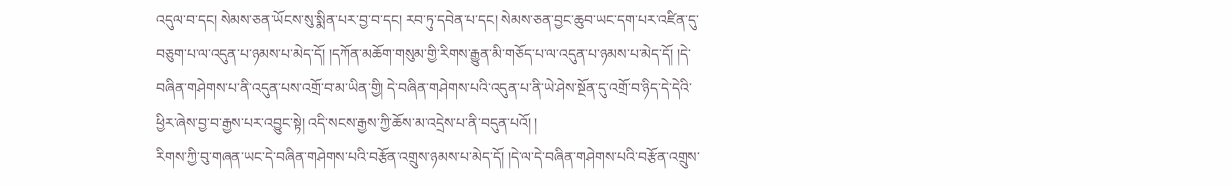འདུལ་བ་དང། སེམས་ཅན་ཡོངས་སུ་སྨིན་པར་བྱ་བ་དང། རབ་ཏུ་དབེན་པ་དང། སེམས་ཅན་བྱང་ཆུབ་ཡང་དག་པར་འཛིན་དུ་བཅུག་པ་ལ་འདུན་པ་ཉམས་པ་མེད་དོ། །དཀོན་མཆོག་གསུམ་གྱི་རིགས་རྒྱུན་མི་གཅོད་པ་ལ་འདུན་པ་ཉམས་པ་མེད་དོ། །དེ་བཞིན་གཤེགས་པ་ནི་འདུན་པས་འགྲོ་བ་མ་ཡིན་གྱི། དེ་བཞིན་གཤེགས་པའི་འདུན་པ་ནི་ཡེ་ཤེས་སྔོན་དུ་འགྲོ་བ་ཉིད་དེ་དེའི་ཕྱིར་ཞེས་བྱ་བ་རྒྱས་པར་འབྱུང་སྟེ། འདི་སངས་རྒྱས་ཀྱི་ཆོས་མ་འདྲེས་པ་ནི་བདུན་པའོ། །
རིགས་ཀྱི་བུ་གཞན་ཡང་དེ་བཞིན་གཤེགས་པའི་བརྩོན་འགྲུས་ཉམས་པ་མེད་དོ། །དེ་ལ་དེ་བཞིན་གཤེགས་པའི་བརྩོན་འགྲུས་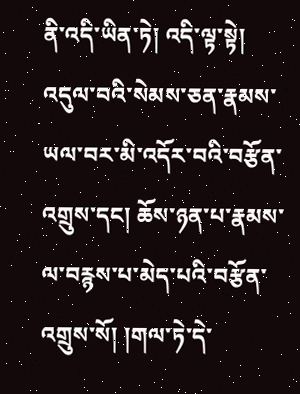ནི་འདི་ཡིན་ཏེ། འདི་ལྟ་སྟེ། འདུལ་བའི་སེམས་ཅན་རྣམས་ཡལ་བར་མི་འདོར་བའི་བརྩོན་འགྲུས་དང། ཆོས་ཉན་པ་རྣམས་ལ་བརྙས་པ་མེད་པའི་བརྩོན་འགྲུས་སོ། །གལ་ཏེ་དེ་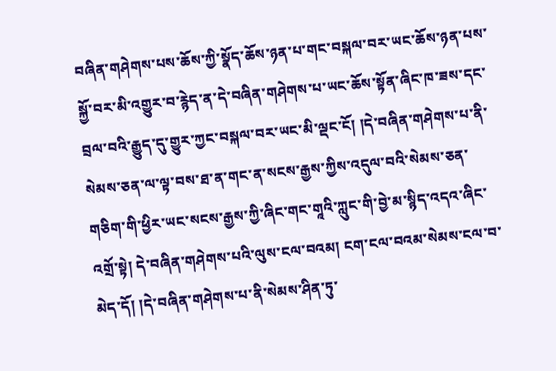བཞིན་གཤེགས་པས་ཆོས་ཀྱི་སྣོད་ཆོས་ཉན་པ་གང་བསྐལ་བར་ཡང་ཆོས་ཉན་པས་སྐྱོ་བར་མི་འགྱུར་བ་རྙེད་ན་དེ་བཞིན་གཤེགས་པ་ཡང་ཆོས་སྟོན་ཞིང་ཁ་ཟས་དང་བྲལ་བའི་རྒྱུད་དུ་གྱུར་ཀྱང་བསྐལ་བར་ཡང་མི་ལྡང་ངོ། །དེ་བཞིན་གཤེགས་པ་ནི་སེམས་ཅན་ལ་ལྟ་བས་ཐ་ན་གང་ན་སངས་རྒྱས་ཀྱིས་འདུལ་བའི་སེམས་ཅན་གཅིག་གི་ཕྱིར་ཡང་སངས་རྒྱས་ཀྱི་ཞིང་གང་གཱའི་ཀླུང་གི་བྱེ་མ་སྙིད་འདའ་ཞིང་འགྲོ་སྟེ། དེ་བཞིན་གཤེགས་པའི་ལུས་ངལ་བའམ། ངག་ངལ་བའམ་སེམས་ངལ་བ་མེད་དོ། །དེ་བཞིན་གཤེགས་པ་ནི་སེམས་ཤིན་ཏུ་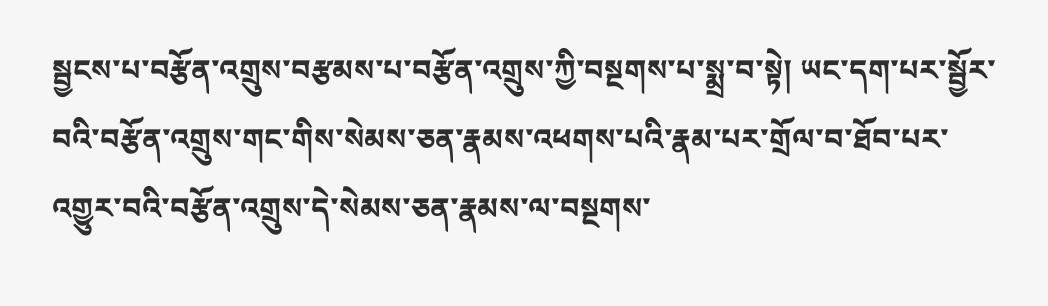སྦྱངས་པ་བརྩོན་འགྲུས་བརྩམས་པ་བརྩོན་འགྲུས་ཀྱི་བསྔགས་པ་སྨྲ་བ་སྟེ། ཡང་དག་པར་སྦྱོར་བའི་བརྩོན་འགྲུས་གང་གིས་སེམས་ཅན་རྣམས་འཕགས་པའི་རྣམ་པར་གྲོལ་བ་ཐོབ་པར་འགྱུར་བའི་བརྩོན་འགྲུས་དེ་སེམས་ཅན་རྣམས་ལ་བསྔགས་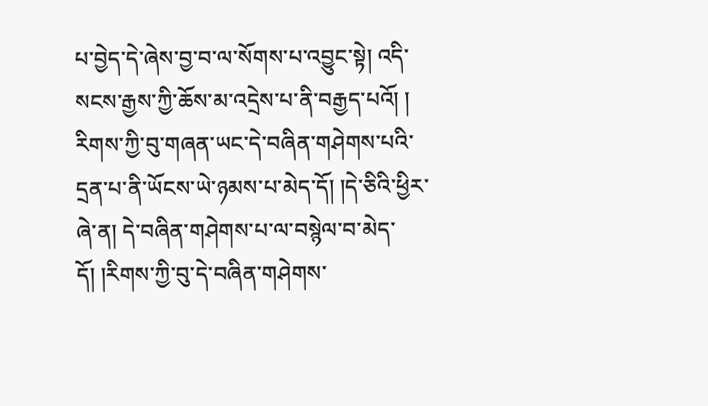པ་བྱེད་དེ་ཞེས་བྱ་བ་ལ་སོགས་པ་འབྱུང་སྟེ། འདི་སངས་རྒྱས་ཀྱི་ཆོས་མ་འདྲེས་པ་ནི་བརྒྱད་པའོ། །
རིགས་ཀྱི་བུ་གཞན་ཡང་དེ་བཞིན་གཤེགས་པའི་དྲན་པ་ནི་ཡོངས་ཡེ་ཉམས་པ་མེད་དོ། །དེ་ཅིའི་ཕྱིར་ཞེ་ན། དེ་བཞིན་གཤེགས་པ་ལ་བསྙེལ་བ་མེད་དོ། །རིགས་ཀྱི་བུ་དེ་བཞིན་གཤེགས་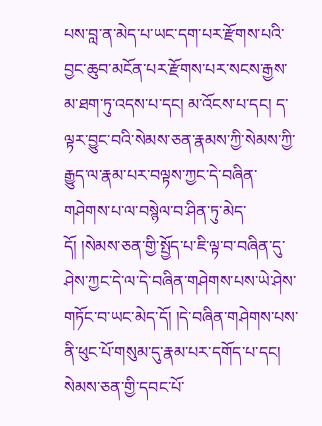པས་བླ་ན་མེད་པ་ཡང་དག་པར་རྫོགས་པའི་བྱང་ཆུབ་མངོན་པར་རྫོགས་པར་སངས་རྒྱས་མ་ཐག་ཏུ་འདས་པ་དང། མ་འོངས་པ་དང། ད་ལྟར་བྱུང་བའི་སེམས་ཅན་རྣམས་ཀྱི་སེམས་ཀྱི་རྒྱུད་ལ་རྣམ་པར་བལྟས་ཀྱང་དེ་བཞིན་གཤེགས་པ་ལ་བསྙེལ་བ་ཤིན་ཏུ་མེད་དོ། །སེམས་ཅན་གྱི་སྤྱོད་པ་ཇི་ལྟ་བ་བཞིན་དུ་ཤེས་ཀྱང་དེ་ལ་དེ་བཞིན་གཤེགས་པས་ཡེ་ཤེས་གཏོང་བ་ཡང་མེད་དོ། །དེ་བཞིན་གཤེགས་པས་ནི་ཕུང་པོ་གསུམ་དུ་རྣམ་པར་དགོད་པ་དང། སེམས་ཅན་གྱི་དབང་པོ་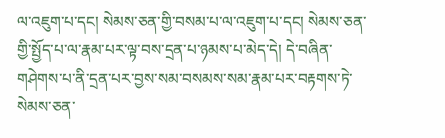ལ་འཇུག་པ་དང། སེམས་ཅན་གྱི་བསམ་པ་ལ་འཇུག་པ་དང། སེམས་ཅན་གྱི་སྤྱོད་པ་ལ་རྣམ་པར་ལྟ་བས་དྲན་པ་ཉམས་པ་མེད་དེ། དེ་བཞིན་གཤེགས་པ་ནི་དྲན་པར་བྱས་སམ་བསམས་སམ་རྣམ་པར་བརྟགས་ཏེ་སེམས་ཅན་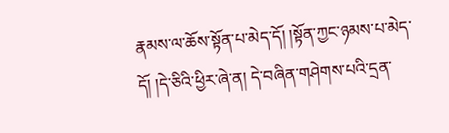རྣམས་ལ་ཆོས་སྟོན་པ་མེད་དོ། །སྟོན་ཀྱང་ཉམས་པ་མེད་དོ། །དེ་ཅིའི་ཕྱིར་ཞེ་ན། དེ་བཞིན་གཤེགས་པའི་དྲན་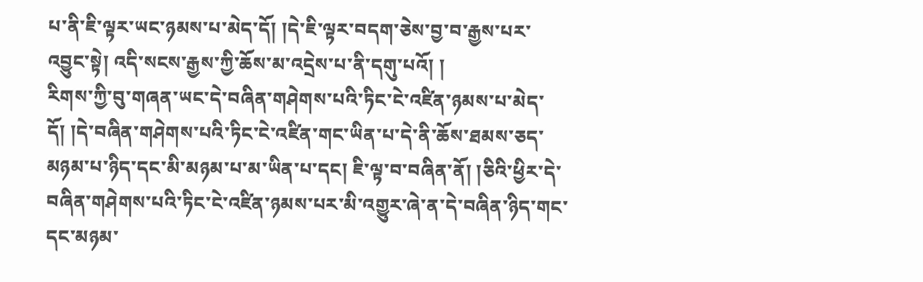པ་ནི་ཇི་ལྟར་ཡང་ཉམས་པ་མེད་དོ། །དེ་ཇི་ལྟར་བདག་ཅེས་བྱ་བ་རྒྱས་པར་འབྱུང་སྟེ། འདི་སངས་རྒྱས་ཀྱི་ཆོས་མ་འདྲེས་པ་ནི་དགུ་པའོ། །
རིགས་ཀྱི་བུ་གཞན་ཡང་དེ་བཞིན་གཤེགས་པའི་ཏིང་ངེ་འཛིན་ཉམས་པ་མེད་དོ། །དེ་བཞིན་གཤེགས་པའི་ཏིང་ངེ་འཛིན་གང་ཡིན་པ་དེ་ནི་ཆོས་ཐམས་ཅད་མཉམ་པ་ཉིད་དང་མི་མཉམ་པ་མ་ཡིན་པ་དང། ཇི་ལྟ་བ་བཞིན་ནོ། །ཅིའི་ཕྱིར་དེ་བཞིན་གཤེགས་པའི་ཏིང་ངེ་འཛིན་ཉམས་པར་མི་འགྱུར་ཞེ་ན་དེ་བཞིན་ཉིད་གང་དང་མཉམ་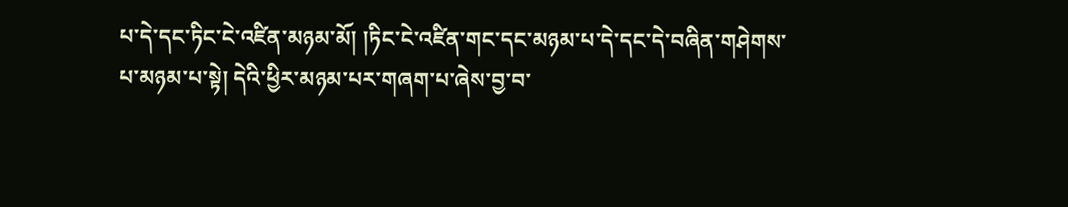པ་དེ་དང་ཏིང་ངེ་འཛིན་མཉམ་མོ། །ཏིང་ངེ་འཛིན་གང་དང་མཉམ་པ་དེ་དང་དེ་བཞིན་གཤེགས་པ་མཉམ་པ་སྟེ། དེའི་ཕྱིར་མཉམ་པར་གཞག་པ་ཞེས་བྱ་བ་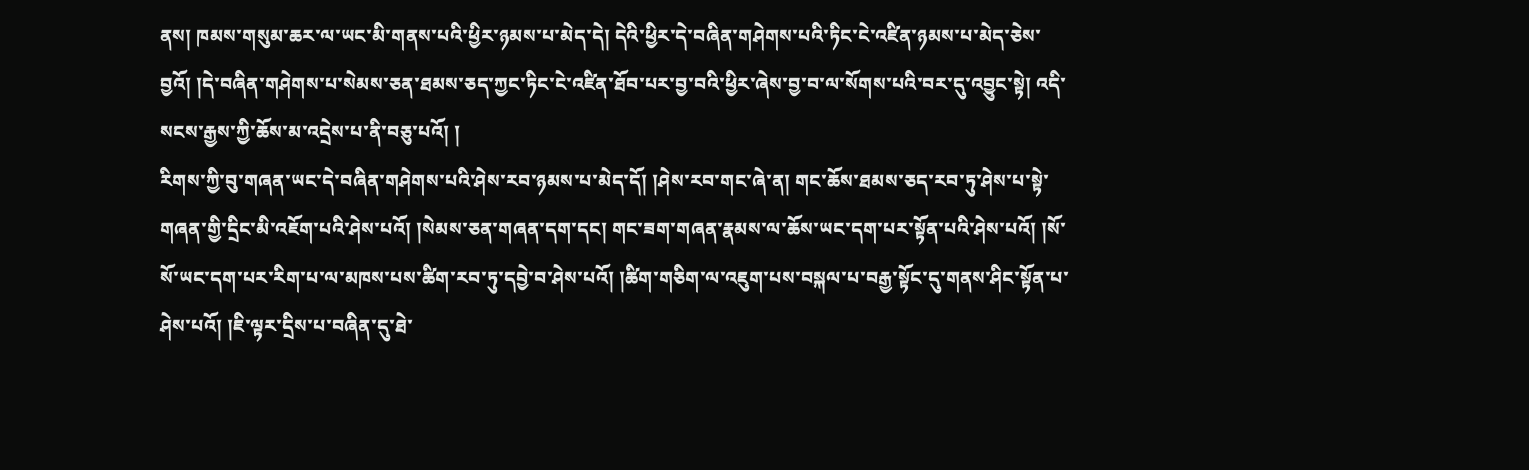ནས། ཁམས་གསུམ་ཆར་ལ་ཡང་མི་གནས་པའི་ཕྱིར་ཉམས་པ་མེད་དེ། དེའི་ཕྱིར་དེ་བཞིན་གཤེགས་པའི་ཏིང་ངེ་འཛིན་ཉམས་པ་མེད་ཅེས་བྱའོ། །དེ་བཞིན་གཤེགས་པ་སེམས་ཅན་ཐམས་ཅད་ཀྱང་ཏིང་ངེ་འཛིན་ཐོབ་པར་བྱ་བའི་ཕྱིར་ཞེས་བྱ་བ་ལ་སོགས་པའི་བར་དུ་འབྱུང་སྟེ། འདི་སངས་རྒྱས་ཀྱི་ཆོས་མ་འདྲེས་པ་ནི་བཅུ་པའོ། །
རིགས་ཀྱི་བུ་གཞན་ཡང་དེ་བཞིན་གཤེགས་པའི་ཤེས་རབ་ཉམས་པ་མེད་དོ། །ཤེས་རབ་གང་ཞེ་ན། གང་ཆོས་ཐམས་ཅད་རབ་ཏུ་ཤེས་པ་སྟེ་གཞན་གྱི་དྲིང་མི་འཇོག་པའི་ཤེས་པའོ། །སེམས་ཅན་གཞན་དག་དང། གང་ཟག་གཞན་རྣམས་ལ་ཆོས་ཡང་དག་པར་སྟོན་པའི་ཤེས་པའོ། །སོ་སོ་ཡང་དག་པར་རིག་པ་ལ་མཁས་པས་ཚིག་རབ་ཏུ་དབྱེ་བ་ཤེས་པའོ། །ཚིག་གཅིག་ལ་འཇུག་པས་བསྐལ་པ་བརྒྱ་སྟོང་དུ་གནས་ཤིང་སྟོན་པ་ཤེས་པའོ། །ཇི་ལྟར་དྲིས་པ་བཞིན་དུ་ཐེ་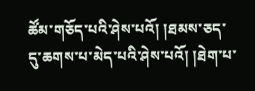ཚོམ་གཅོད་པའི་ཤེས་པའོ། །ཐམས་ཅད་དུ་ཆགས་པ་མེད་པའི་ཤེས་པའོ། །ཐེག་པ་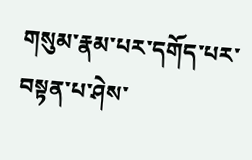གསུམ་རྣམ་པར་དགོད་པར་བསྟན་པ་ཤེས་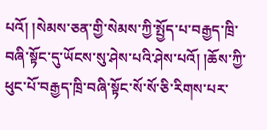པའོ། །སེམས་ཅན་གྱི་སེམས་ཀྱི་སྤྱོད་པ་བརྒྱད་ཁྲི་བཞི་སྟོང་དུ་ཡོངས་སུ་ཤེས་པའི་ཤེས་པའོ། །ཆོས་ཀྱི་ཕུང་པོ་བརྒྱད་ཁྲི་བཞི་སྟོང་སོ་སོ་ཅི་རིགས་པར་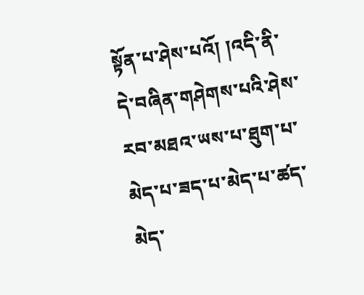སྟོན་པ་ཤེས་པའོ། །འདི་ནི་དེ་བཞིན་གཤེགས་པའི་ཤེས་རབ་མཐའ་ཡས་པ་ཐུག་པ་མེད་པ་ཟད་པ་མེད་པ་ཚད་མེད་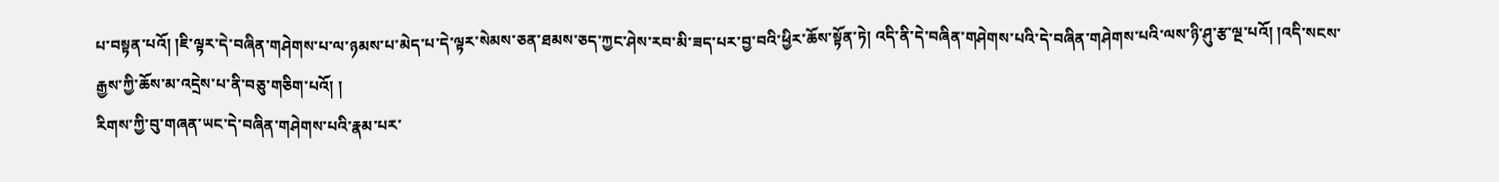པ་བསྟན་པའོ། །ཇི་ལྟར་དེ་བཞིན་གཤེགས་པ་ལ་ཉམས་པ་མེད་པ་དེ་ལྟར་སེམས་ཅན་ཐམས་ཅད་ཀྱང་ཤེས་རབ་མི་ཟད་པར་བྱ་བའི་ཕྱིར་ཆོས་སྟོན་ཏེ། འདི་ནི་དེ་བཞིན་གཤེགས་པའི་དེ་བཞིན་གཤེགས་པའི་ལས་ཉི་ཤུ་རྩ་ལྔ་པའོ། །འདི་སངས་རྒྱས་ཀྱི་ཆོས་མ་འདྲེས་པ་ནི་བཅུ་གཅིག་པའོ། །
རིགས་ཀྱི་བུ་གཞན་ཡང་དེ་བཞིན་གཤེགས་པའི་རྣམ་པར་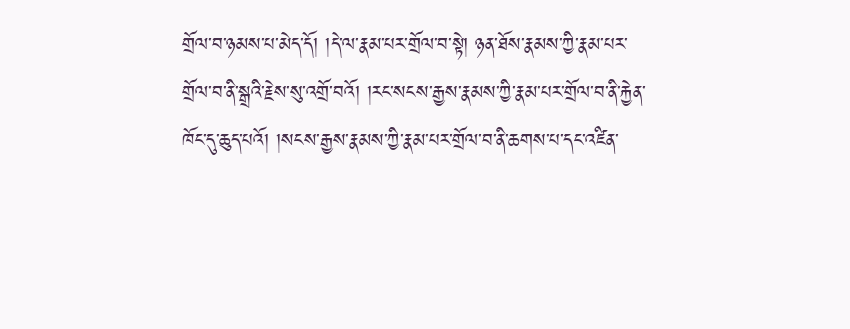གྲོལ་བ་ཉམས་པ་མེད་དོ། །དེ་ལ་རྣམ་པར་གྲོལ་བ་སྟེ། ཉན་ཐོས་རྣམས་ཀྱི་རྣམ་པར་གྲོལ་བ་ནི་སྒྲའི་རྗེས་སུ་འགྲོ་བའོ། །རང་སངས་རྒྱས་རྣམས་ཀྱི་རྣམ་པར་གྲོལ་བ་ནི་རྐྱེན་ཁོང་དུ་ཆུད་པའོ། །སངས་རྒྱས་རྣམས་ཀྱི་རྣམ་པར་གྲོལ་བ་ནི་ཆགས་པ་དང་འཛིན་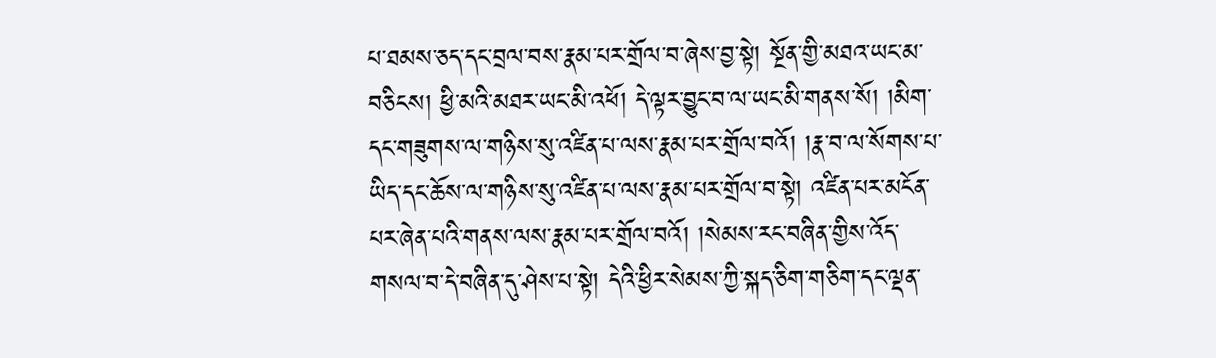པ་ཐམས་ཅད་དང་བྲལ་བས་རྣམ་པར་གྲོལ་བ་ཞེས་བྱ་སྟེ། སྔོན་གྱི་མཐའ་ཡང་མ་བཅིངས། ཕྱི་མའི་མཐར་ཡང་མི་འཕོ། དེ་ལྟར་བྱུང་བ་ལ་ཡང་མི་གནས་སོ། །མིག་དང་གཟུགས་ལ་གཉིས་སུ་འཛིན་པ་ལས་རྣམ་པར་གྲོལ་བའོ། །རྣ་བ་ལ་སོགས་པ་ཡིད་དང་ཆོས་ལ་གཉིས་སུ་འཛིན་པ་ལས་རྣམ་པར་གྲོལ་བ་སྟེ། འཛིན་པར་མངོན་པར་ཞེན་པའི་གནས་ལས་རྣམ་པར་གྲོལ་བའོ། །སེམས་རང་བཞིན་གྱིས་འོད་གསལ་བ་དེ་བཞིན་དུ་ཤེས་པ་སྟེ། དེའི་ཕྱིར་སེམས་ཀྱི་སྐད་ཅིག་གཅིག་དང་ལྡན་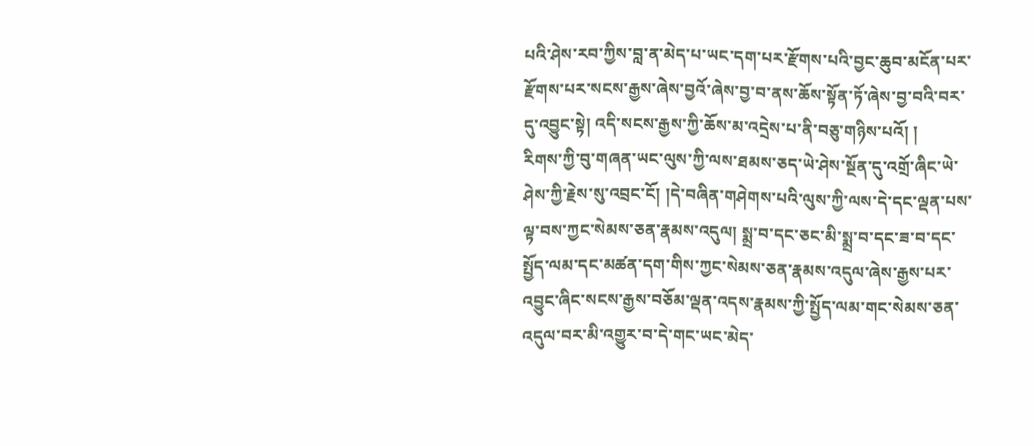པའི་ཤེས་རབ་ཀྱིས་བླ་ན་མེད་པ་ཡང་དག་པར་རྫོགས་པའི་བྱང་ཆུབ་མངོན་པར་རྫོགས་པར་སངས་རྒྱས་ཞེས་བྱའོ་ཞེས་བྱ་བ་ནས་ཆོས་སྟོན་ཏོ་ཞེས་བྱ་བའི་བར་དུ་འབྱུང་སྟེ། འདི་སངས་རྒྱས་ཀྱི་ཆོས་མ་འདྲེས་པ་ནི་བཅུ་གཉིས་པའོ། །
རིགས་ཀྱི་བུ་གཞན་ཡང་ལུས་ཀྱི་ལས་ཐམས་ཅད་ཡེ་ཤེས་སྔོན་དུ་འགྲོ་ཞིང་ཡེ་ཤེས་ཀྱི་རྗེས་སུ་འབྲང་ངོ། །དེ་བཞིན་གཤེགས་པའི་ལུས་ཀྱི་ལས་དེ་དང་ལྡན་པས་ལྟ་བས་ཀྱང་སེམས་ཅན་རྣམས་འདུལ། སྨྲ་བ་དང་ཅང་མི་སྨྲ་བ་དང་ཟ་བ་དང་སྤྱོད་ལམ་དང་མཚན་དག་གིས་ཀྱང་སེམས་ཅན་རྣམས་འདུལ་ཞེས་རྒྱས་པར་འབྱུང་ཞིང་སངས་རྒྱས་བཅོམ་ལྡན་འདས་རྣམས་ཀྱི་སྤྱོད་ལམ་གང་སེམས་ཅན་འདུལ་བར་མི་འགྱུར་བ་དེ་གང་ཡང་མེད་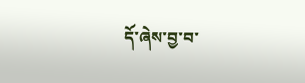དོ་ཞེས་བྱ་བ་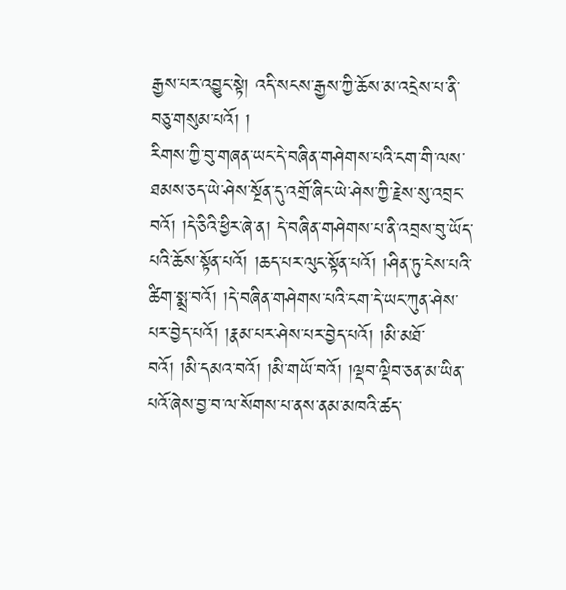རྒྱས་པར་འབྱུང་སྟེ། འདི་སངས་རྒྱས་ཀྱི་ཆོས་མ་འདྲེས་པ་ནི་བཅུ་གསུམ་པའོ། །
རིགས་ཀྱི་བུ་གཞན་ཡང་དེ་བཞིན་གཤེགས་པའི་ངག་གི་ལས་ཐམས་ཅད་ཡེ་ཤེས་སྔོན་དུ་འགྲོ་ཞིང་ཡེ་ཤེས་ཀྱི་རྗེས་སུ་འབྲང་བའོ། །དེ་ཅིའི་ཕྱིར་ཞེ་ན། དེ་བཞིན་གཤེགས་པ་ནི་འབྲས་བུ་ཡོད་པའི་ཆོས་སྟོན་པའོ། །ཆད་པར་ལུང་སྟོན་པའོ། །ཤིན་ཏུ་ངེས་པའི་ཚིག་སྨྲ་བའོ། །དེ་བཞིན་གཤེགས་པའི་ངག་དེ་ཡང་ཀུན་ཤེས་པར་བྱེད་པའོ། །རྣམ་པར་ཤེས་པར་བྱེད་པའོ། །མི་མཐོ་བའོ། །མི་དམའ་བའོ། །མི་གཡོ་བའོ། །ལྡབ་ལྡིབ་ཅན་མ་ཡིན་པའོ་ཞེས་བྱ་བ་ལ་སོགས་པ་ནས་ནམ་མཁའི་ཚད་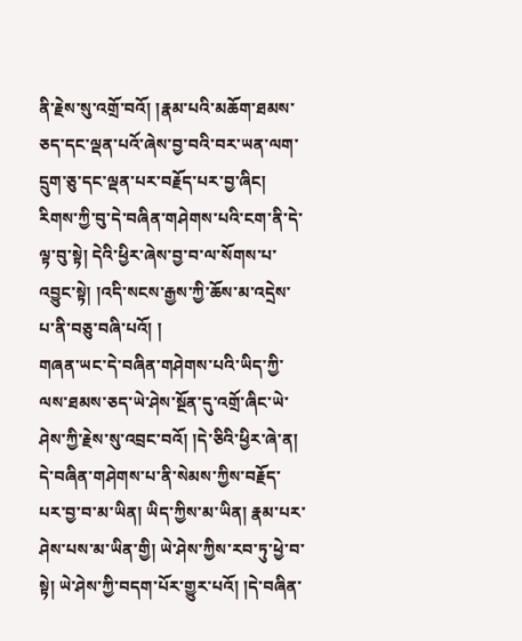ནི་རྗེས་སུ་འགྲོ་བའོ། །རྣམ་པའི་མཆོག་ཐམས་ཅད་དང་ལྡན་པའོ་ཞེས་བྱ་བའི་བར་ཡན་ལག་དྲུག་ཅུ་དང་ལྡན་པར་བརྗོད་པར་བྱ་ཞིང། རིགས་ཀྱི་བུ་དེ་བཞིན་གཤེགས་པའི་ངག་ནི་དེ་ལྟ་བུ་སྟེ། དེའི་ཕྱིར་ཞེས་བྱ་བ་ལ་སོགས་པ་འབྱུང་སྟེ། །འདི་སངས་རྒྱས་ཀྱི་ཆོས་མ་འདྲེས་པ་ནི་བཅུ་བཞི་པའོ། །
གཞན་ཡང་དེ་བཞིན་གཤེགས་པའི་ཡིད་ཀྱི་ལས་ཐམས་ཅད་ཡེ་ཤེས་སྔོན་དུ་འགྲོ་ཞིང་ཡེ་ཤེས་ཀྱི་རྗེས་སུ་འབྲང་བའོ། །དེ་ཅིའི་ཕྱིར་ཞེ་ན། དེ་བཞིན་གཤེགས་པ་ནི་སེམས་ཀྱིས་བརྗོད་པར་བྱ་བ་མ་ཡིན། ཡིད་ཀྱིས་མ་ཡིན། རྣམ་པར་ཤེས་པས་མ་ཡིན་གྱི། ཡེ་ཤེས་ཀྱིས་རབ་ཏུ་ཕྱེ་བ་སྟེ། ཡེ་ཤེས་ཀྱི་བདག་པོར་གྱུར་པའོ། །དེ་བཞིན་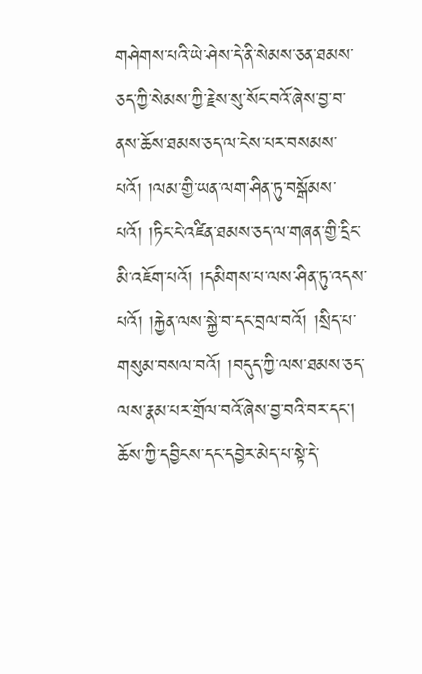གཤེགས་པའི་ཡེ་ཤེས་དེ་ནི་སེམས་ཅན་ཐམས་ཅད་ཀྱི་སེམས་ཀྱི་རྗེས་སུ་སོང་བའོ་ཞེས་བྱ་བ་ནས་ཆོས་ཐམས་ཅད་ལ་ངེས་པར་བསམས་པའོ། །ལམ་གྱི་ཡན་ལག་ཤིན་ཏུ་བསྒོམས་པའོ། །ཏིང་ངེ་འཛིན་ཐམས་ཅད་ལ་གཞན་གྱི་དྲིང་མི་འཇོག་པའོ། །དམིགས་པ་ལས་ཤིན་ཏུ་འདས་པའོ། །རྐྱེན་ལས་སྐྱེ་བ་དང་བྲལ་བའོ། །སྲིད་པ་གསུམ་བསལ་བའོ། །བདུད་ཀྱི་ལས་ཐམས་ཅད་ལས་རྣམ་པར་གྲོལ་བའོ་ཞེས་བྱ་བའི་བར་དང། ཆོས་ཀྱི་དབྱིངས་དང་དབྱེར་མེད་པ་སྟེ་དེ་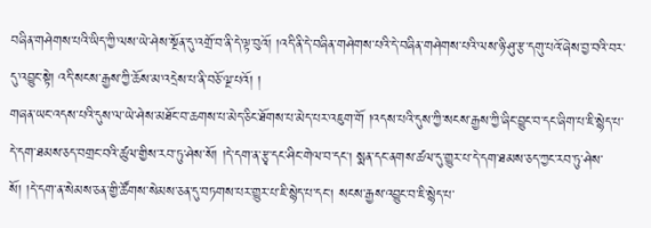བཞིན་གཤེགས་པའི་ཡིད་ཀྱི་ལས་ཡེ་ཤེས་སྔོན་དུ་འགྲོ་བ་ནི་དེ་ལྟ་བུའོ། །འདི་ནི་དེ་བཞིན་གཤེགས་པའི་དེ་བཞིན་གཤེགས་པའི་ལས་ཉི་ཤུ་རྩ་དགུ་པའོ་ཞེས་བྱ་བའི་བར་དུ་འབྱུང་སྟེ། འདི་སངས་རྒྱས་ཀྱི་ཆོས་མ་འདྲེས་པ་ནི་བཅོ་ལྔ་པའོ། །
གཞན་ཡང་འདས་པའི་དུས་ལ་ཡེ་ཤེས་མཐོང་བ་ཆགས་པ་མེད་ཅིང་ཐོགས་པ་མེད་པར་འཇུག་གོ །འདས་པའི་དུས་ཀྱི་སངས་རྒྱས་ཀྱི་ཞིང་བྱུང་བ་དང་ཞིག་པ་ཇི་སྙེད་པ་དེ་དག་ཐམས་ཅད་བགྲང་བའི་ཚུལ་གྱིས་རབ་ཏུ་ཤེས་སོ། །དེ་དག་ན་རྩྭ་དང་ཤིང་གེལ་བ་དང། སྨན་དང་ནགས་ཚལ་དུ་གྱུར་པ་དེ་དག་ཐམས་ཅད་ཀྱང་རབ་ཏུ་ཤེས་སོ། །དེ་དག་ན་སེམས་ཅན་གྱི་ཚོགས་སེམས་ཅན་དུ་བཏགས་པར་གྱུར་པ་ཇི་སྙེད་པ་དང། སངས་རྒྱས་འབྱུང་བ་ཇི་སྙེད་པ་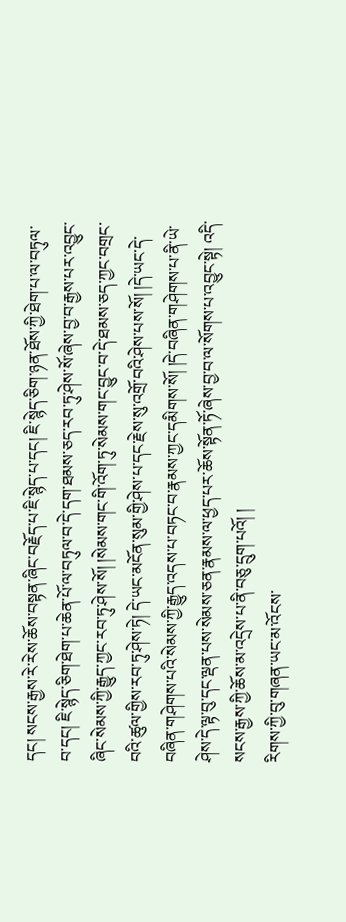དང། སངས་རྒྱས་རེ་རེས་ཆོས་བསྟན་ཞིང་བརྗོད་པ་ཇི་སྙེད་པ་དང། ཇི་སྙེད་ཅིག་ཉན་ཐོས་ཀྱི་ཐེག་པ་ལ་བཏུལ་བ་དང། ཇི་སྙེད་ཅིག་ཐེག་པ་ཆེན་པོ་ལ་བཏུལ་བ་དེ་དག་ཐམས་ཅད་རབ་ཏུ་ཤེས་སོ་ཞེས་བྱ་བ་རྒྱས་པར་འབྱུང་ཞིང་སེམས་ཀྱི་རྒྱུད་ཀྱང་རབ་ཏུ་ཤེས་སོ། །སེམས་གང་གི་འོག་ཏུ་སེམས་གང་བྱུང་བ་དེ་ཐམས་ཅད་ཀྱང་བགྲང་བའི་ཚུལ་གྱིས་རབ་ཏུ་ཤེས་ཏེ། དེ་ཡང་མངོན་སུམ་གྱི་ཤེས་པ་དང་རྗེས་སུ་འགྲོ་བའི་ཤེས་པས་སོ། །དེ་ཡང་དེ་བཞིན་གཤེགས་པའི་སེམས་ཀྱི་རྒྱུད་འདས་པ་བཏང་བ་རྣམས་ཀྱང་དམིགས་སོ། །དེ་བཞིན་གཤེགས་པ་ནི་ཡེ་ཤེས་དེ་ལྟ་བུ་དང་ལྡན་པས་སེམས་ཅན་རྣམས་ལ་ཕྱད་པར་ཆོས་སྟོན་ཏོ་ཞེས་བྱ་བ་ལ་སོགས་པ་འབྱུང་སྟེ། འདི་སངས་རྒྱས་ཀྱི་ཆོས་མ་འདྲེས་པ་ནི་བཅུ་དྲུག་པའོ། །
རིགས་ཀྱི་བུ་གཞན་ཡང་མ་འོངས་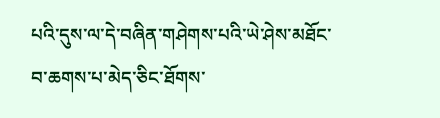པའི་དུས་ལ་དེ་བཞིན་གཤེགས་པའི་ཡེ་ཤེས་མཐོང་བ་ཆགས་པ་མེད་ཅིང་ཐོགས་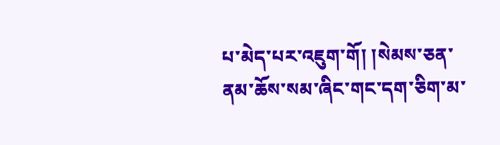པ་མེད་པར་འཇུག་གོ། །སེམས་ཅན་ནམ་ཆོས་སམ་ཞིང་གང་དག་ཅིག་མ་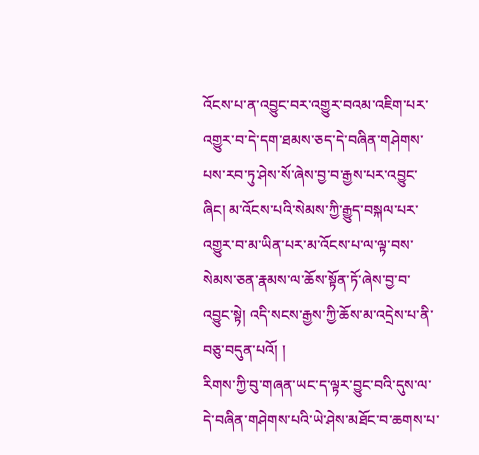འོངས་པ་ན་འབྱུང་བར་འགྱུར་བའམ་འཇིག་པར་འགྱུར་བ་དེ་དག་ཐམས་ཅད་དེ་བཞིན་གཤེགས་པས་རབ་ཏུ་ཤེས་སོ་ཞེས་བྱ་བ་རྒྱས་པར་འབྱུང་ཞིང། མ་འོངས་པའི་སེམས་ཀྱི་རྒྱུད་བསྐལ་པར་འགྱུར་བ་མ་ཡིན་པར་མ་འོངས་པ་ལ་ལྟ་བས་སེམས་ཅན་རྣམས་ལ་ཆོས་སྟོན་ཏོ་ཞེས་བྱ་བ་འབྱུང་སྟེ། འདི་སངས་རྒྱས་ཀྱི་ཆོས་མ་འདྲེས་པ་ནི་བཅུ་བདུན་པའོ། །
རིགས་ཀྱི་བུ་གཞན་ཡང་ད་ལྟར་བྱུང་བའི་དུས་ལ་དེ་བཞིན་གཤེགས་པའི་ཡེ་ཤེས་མཐོང་བ་ཆགས་པ་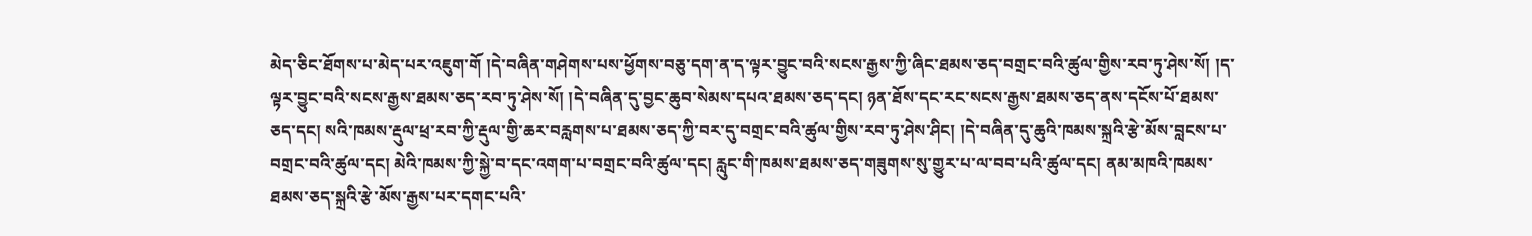མེད་ཅིང་ཐོགས་པ་མེད་པར་འཇུག་གོ །དེ་བཞིན་གཤེགས་པས་ཕྱོགས་བཅུ་དག་ན་ད་ལྟར་བྱུང་བའི་སངས་རྒྱས་ཀྱི་ཞིང་ཐམས་ཅད་བགྲང་བའི་ཚུལ་གྱིས་རབ་ཏུ་ཤེས་སོ། །ད་ལྟར་བྱུང་བའི་སངས་རྒྱས་ཐམས་ཅད་རབ་ཏུ་ཤེས་སོ། །དེ་བཞིན་དུ་བྱང་ཆུབ་སེམས་དཔའ་ཐམས་ཅད་དང། ཉན་ཐོས་དང་རང་སངས་རྒྱས་ཐམས་ཅད་ནས་དངོས་པོ་ཐམས་ཅད་དང། སའི་ཁམས་རྡུལ་ཕྲ་རབ་ཀྱི་རྡུལ་གྱི་ཆར་བརླགས་པ་ཐམས་ཅད་ཀྱི་བར་དུ་བགྲང་བའི་ཚུལ་གྱིས་རབ་ཏུ་ཤེས་ཤིང། །དེ་བཞིན་དུ་ཆུའི་ཁམས་སྐྲའི་རྩེ་མོས་བླངས་པ་བགྲང་བའི་ཚུལ་དང། མེའི་ཁམས་ཀྱི་སྐྱེ་བ་དང་འགག་པ་བགྲང་བའི་ཚུལ་དང། རླུང་གི་ཁམས་ཐམས་ཅད་གཟུགས་སུ་གྱུར་པ་ལ་བབ་པའི་ཚུལ་དང། ནམ་མཁའི་ཁམས་ཐམས་ཅད་སྐྲའི་རྩེ་མོས་རྒྱས་པར་དགང་པའི་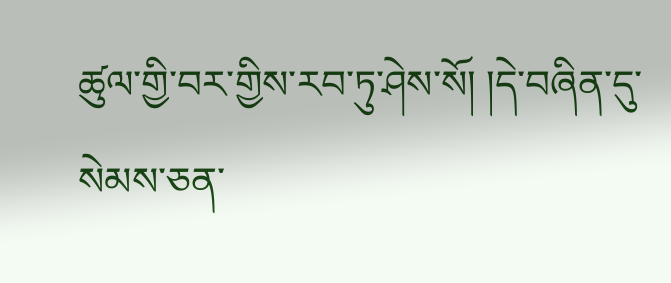ཚུལ་གྱི་བར་གྱིས་རབ་ཏུ་ཤེས་སོ། །དེ་བཞིན་དུ་སེམས་ཅན་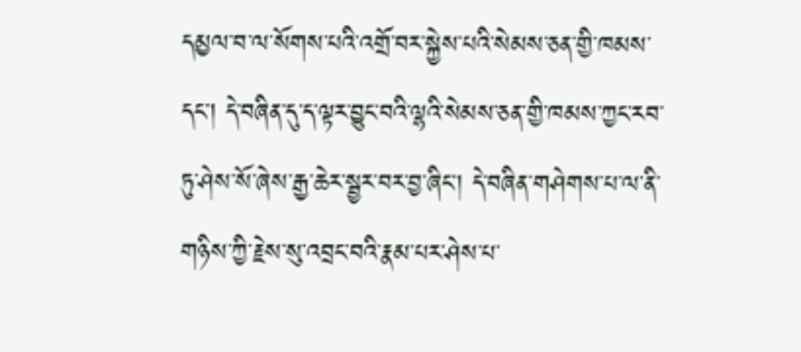དམྱལ་བ་ལ་སོགས་པའི་འགྲོ་བར་སྐྱེས་པའི་སེམས་ཅན་གྱི་ཁམས་དང། དེ་བཞིན་དུ་ད་ལྟར་བྱུང་བའི་ལྷའི་སེམས་ཅན་གྱི་ཁམས་ཀྱང་རབ་ཏུ་ཤེས་སོ་ཞེས་རྒྱ་ཆེར་སྦྱར་བར་བྱ་ཞིང། དེ་བཞིན་གཤེགས་པ་ལ་ནི་གཉིས་ཀྱི་རྗེས་སུ་འབྲང་བའི་རྣམ་པར་ཤེས་པ་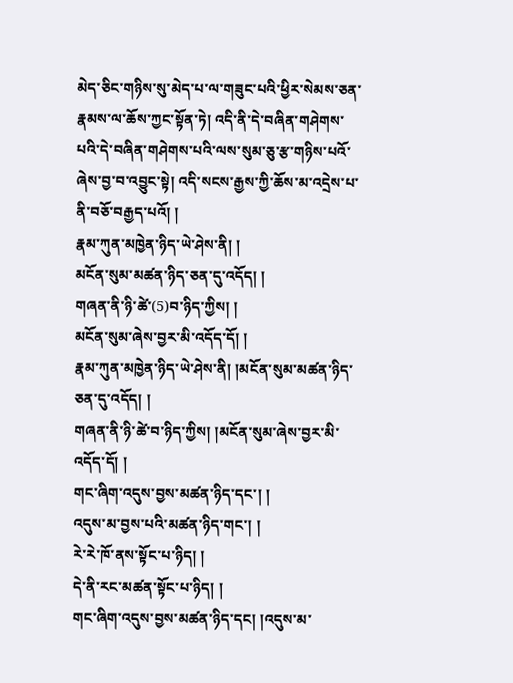མེད་ཅིང་གཉིས་སུ་མེད་པ་ལ་གཟུང་པའི་ཕྱིར་སེམས་ཅན་རྣམས་ལ་ཆོས་ཀྱང་སྟོན་ཏེ། འདི་ནི་དེ་བཞིན་གཤེགས་པའི་དེ་བཞིན་གཤེགས་པའི་ལས་སུམ་ཅུ་རྩ་གཉིས་པའོ་ཞེས་བྱ་བ་འབྱུང་སྟེ། འདི་སངས་རྒྱས་ཀྱི་ཆོས་མ་འདྲེས་པ་ནི་བཅོ་བརྒྱད་པའོ། །
རྣམ་ཀུན་མཁྱེན་ཉིད་ཡེ་ཤེས་ནི། །
མངོན་སུམ་མཚན་ཉིད་ཅན་དུ་འདོད། །
གཞན་ནི་ཉི་ཚེ་(5)བ་ཉིད་ཀྱིས། །
མངོན་སུམ་ཞེས་བྱར་མི་འདོད་དོ། །
རྣམ་ཀུན་མཁྱེན་ཉིད་ཡེ་ཤེས་ནི། །མངོན་སུམ་མཚན་ཉིད་ཅན་དུ་འདོད། །
གཞན་ནི་ཉི་ཚེ་བ་ཉིད་ཀྱིས། །མངོན་སུམ་ཞེས་བྱར་མི་འདོད་དོ། །
གང་ཞིག་འདུས་བྱས་མཚན་ཉིད་དང་། །
འདུས་མ་བྱས་པའི་མཚན་ཉིད་གང་། །
རེ་རེ་ཁོ་ནས་སྟོང་པ་ཉིད། །
དེ་ནི་རང་མཚན་སྟོང་པ་ཉིད། །
གང་ཞིག་འདུས་བྱས་མཚན་ཉིད་དང། །འདུས་མ་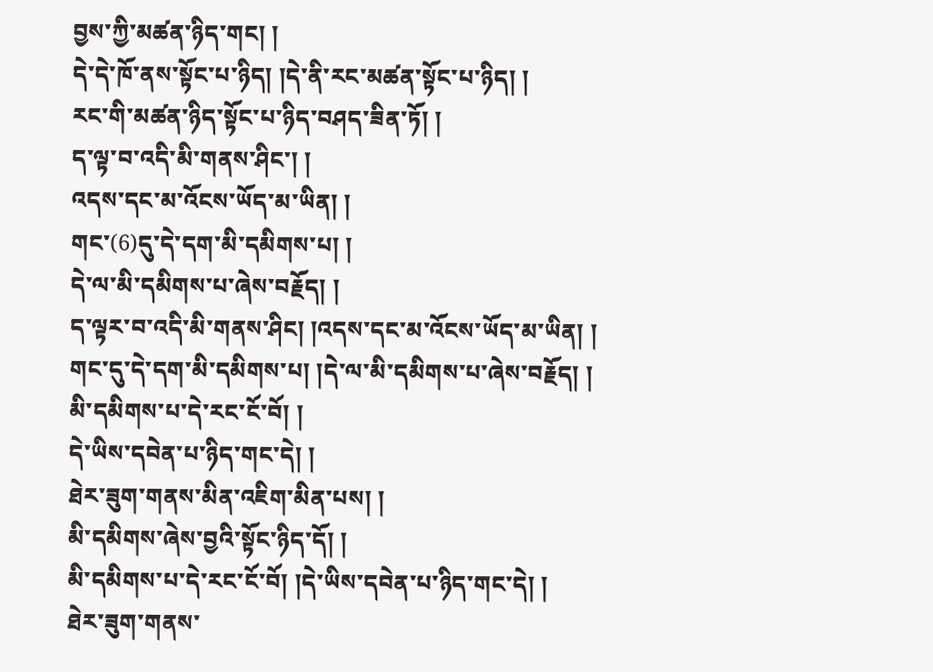བྱས་ཀྱི་མཚན་ཉིད་གང། །
དེ་དེ་ཁོ་ནས་སྟོང་པ་ཉིད། །དེ་ནི་རང་མཚན་སྟོང་པ་ཉིད། །
རང་གི་མཚན་ཉིད་སྟོང་པ་ཉིད་བཤད་ཟིན་ཏོ། །
ད་ལྟ་བ་འདི་མི་གནས་ཤིང་། །
འདས་དང་མ་འོངས་ཡོད་མ་ཡིན། །
གང་(6)དུ་དེ་དག་མི་དམིགས་པ། །
དེ་ལ་མི་དམིགས་པ་ཞེས་བརྗོད། །
ད་ལྟར་བ་འདི་མི་གནས་ཤིང། །འདས་དང་མ་འོངས་ཡོད་མ་ཡིན། །
གང་དུ་དེ་དག་མི་དམིགས་པ། །དེ་ལ་མི་དམིགས་པ་ཞེས་བརྗོད། །
མི་དམིགས་པ་དེ་རང་ངོ་བོ། །
དེ་ཡིས་དབེན་པ་ཉིད་གང་དེ། །
ཐེར་ཟུག་གནས་མིན་འཇིག་མིན་པས། །
མི་དམིགས་ཞེས་བྱའི་སྟོང་ཉིད་དོ། །
མི་དམིགས་པ་དེ་རང་ངོ་བོ། །དེ་ཡིས་དབེན་པ་ཉིད་གང་དེ། །
ཐེར་ཟུག་གནས་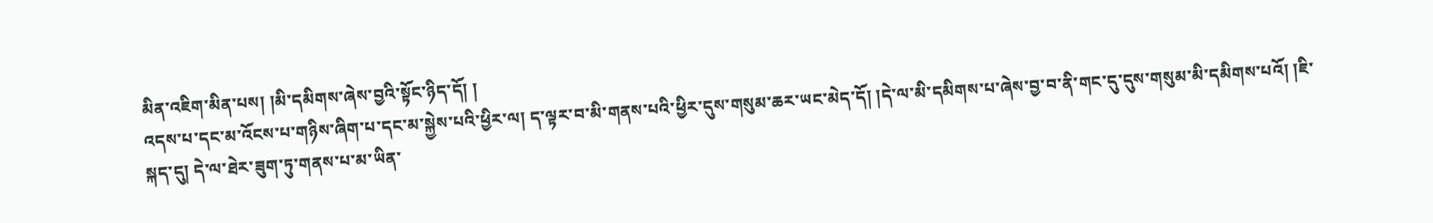མིན་འཇིག་མིན་པས། །མི་དམིགས་ཞེས་བྱའི་སྟོང་ཉིད་དོ། །
འདས་པ་དང་མ་འོངས་པ་གཉིས་ཞིག་པ་དང་མ་སྐྱེས་པའི་ཕྱིར་ལ། ད་ལྟར་བ་མི་གནས་པའི་ཕྱིར་དུས་གསུམ་ཆར་ཡང་མེད་དོ། །དེ་ལ་མི་དམིགས་པ་ཞེས་བྱ་བ་ནི་གང་དུ་དུས་གསུམ་མི་དམིགས་པའོ། །ཇི་སྐད་དུ། དེ་ལ་ཐེར་ཟུག་ཏུ་གནས་པ་མ་ཡིན་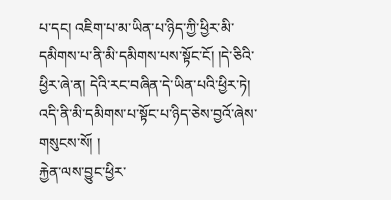པ་དང། འཇིག་པ་མ་ཡིན་པ་ཉིད་ཀྱི་ཕྱིར་མི་དམིགས་པ་ནི་མི་དམིགས་པས་སྟོང་ངོ། །དེ་ཅིའི་ཕྱིར་ཞེ་ན། དེའི་རང་བཞིན་དེ་ཡིན་པའི་ཕྱིར་ཏེ། འདི་ནི་མི་དམིགས་པ་སྟོང་པ་ཉིད་ཅེས་བྱའོ་ཞེས་གསུངས་སོ། །
རྐྱེན་ལས་བྱུང་ཕྱིར་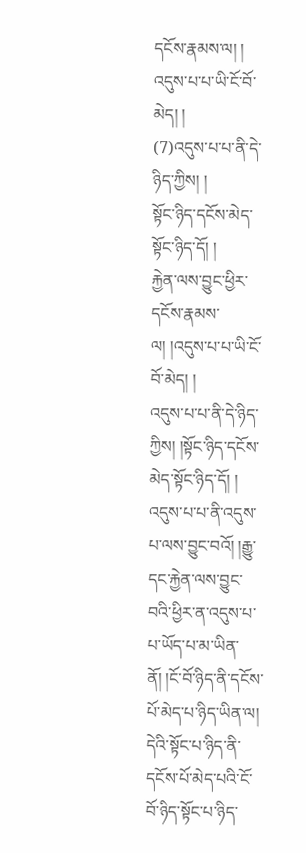དངོས་རྣམས་ལ། །
འདུས་པ་པ་ཡི་ངོ་བོ་མེད། །
(7)འདུས་པ་པ་ནི་དེ་ཉིད་ཀྱིས། །
སྟོང་ཉིད་དངོས་མེད་སྟོང་ཉིད་དོ། །
རྐྱེན་ལས་བྱུང་ཕྱིར་དངོས་རྣམས་ལ། །འདུས་པ་པ་ཡི་ངོ་བོ་མེད། །
འདུས་པ་པ་ནི་དེ་ཉིད་ཀྱིས། །སྟོང་ཉིད་དངོས་མེད་སྟོང་ཉིད་དོ། །
འདུས་པ་པ་ནི་འདུས་པ་ལས་བྱུང་བའོ། །རྒྱུ་དང་རྐྱེན་ལས་བྱུང་བའི་ཕྱིར་ན་འདུས་པ་པ་ཡོད་པ་མ་ཡིན་ནོ། །ངོ་བོ་ཉིད་ནི་དངོས་པོ་མེད་པ་ཉིད་ཡིན་ལ། དེའི་སྟོང་པ་ཉིད་ནི་དངོས་པོ་མེད་པའི་ངོ་བོ་ཉིད་སྟོང་པ་ཉིད་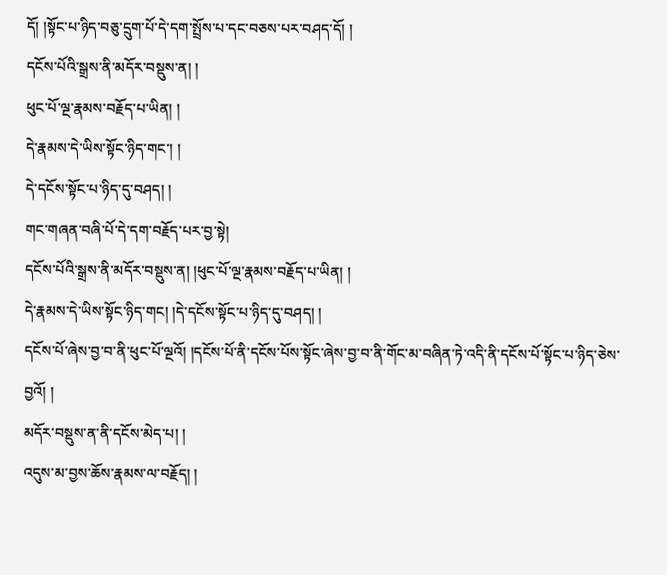དོ། །སྟོང་པ་ཉིད་བཅུ་དྲུག་པོ་དེ་དག་སྤྲོས་པ་དང་བཅས་པར་བཤད་དོ། །
དངོས་པོའི་སྒྲས་ནི་མདོར་བསྡུས་ན། །
ཕུང་པོ་ལྔ་རྣམས་བརྗོད་པ་ཡིན། །
དེ་རྣམས་དེ་ཡིས་སྟོང་ཉིད་གང་། །
དེ་དངོས་སྟོང་པ་ཉིད་དུ་བཤད། །
གང་གཞན་བཞི་པོ་དེ་དག་བརྗོད་པར་བྱ་སྟེ།
དངོས་པོའི་སྒྲས་ནི་མདོར་བསྡུས་ན། །ཕུང་པོ་ལྔ་རྣམས་བརྗོད་པ་ཡིན། །
དེ་རྣམས་དེ་ཡིས་སྟོང་ཉིད་གང། །དེ་དངོས་སྟོང་པ་ཉིད་དུ་བཤད། །
དངོས་པོ་ཞེས་བྱ་བ་ནི་ཕུང་པོ་ལྔའོ། །དངོས་པོ་ནི་དངོས་པོས་སྟོང་ཞེས་བྱ་བ་ནི་གོང་མ་བཞིན་ཏེ་འདི་ནི་དངོས་པོ་སྟོང་པ་ཉིད་ཅེས་བྱའོ། །
མདོར་བསྡུས་ན་ནི་དངོས་མེད་པ། །
འདུས་མ་བྱས་ཆོས་རྣམས་ལ་བརྗོད། །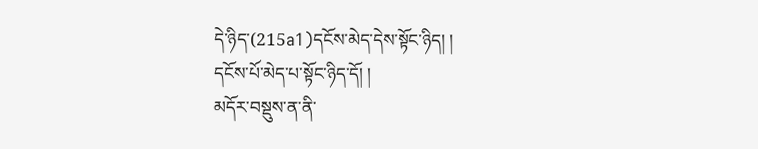དེ་ཉིད་(215a1)དངོས་མེད་དེས་སྟོང་ཉིད། །
དངོས་པོ་མེད་པ་སྟོང་ཉིད་དོ། །
མདོར་བསྡུས་ན་ནི་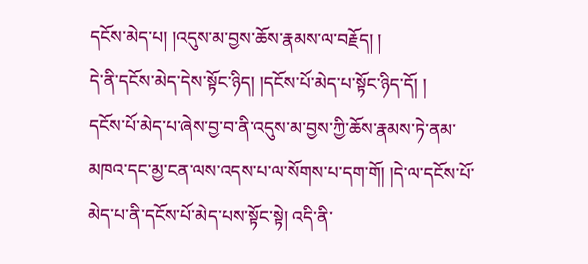དངོས་མེད་པ། །འདུས་མ་བྱས་ཆོས་རྣམས་ལ་བརྗོད། །
དེ་ནི་དངོས་མེད་དེས་སྟོང་ཉིད། །དངོས་པོ་མེད་པ་སྟོང་ཉིད་དོ། །
དངོས་པོ་མེད་པ་ཞེས་བྱ་བ་ནི་འདུས་མ་བྱས་ཀྱི་ཆོས་རྣམས་ཏེ་ནམ་མཁའ་དང་མྱ་ངན་ལས་འདས་པ་ལ་སོགས་པ་དག་གོ། །དེ་ལ་དངོས་པོ་མེད་པ་ནི་དངོས་པོ་མེད་པས་སྟོང་སྟེ། འདི་ནི་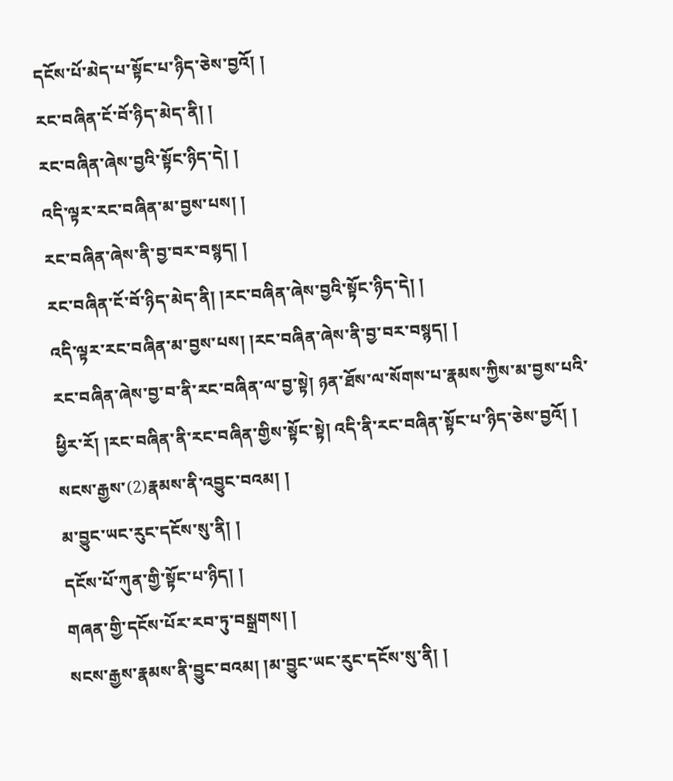དངོས་པོ་མེད་པ་སྟོང་པ་ཉིད་ཅེས་བྱའོ། །
རང་བཞིན་ངོ་བོ་ཉིད་མེད་ནི། །
རང་བཞིན་ཞེས་བྱའི་སྟོང་ཉིད་དེ། །
འདི་ལྟར་རང་བཞིན་མ་བྱས་པས། །
རང་བཞིན་ཞེས་ནི་བྱ་བར་བསྙད། །
རང་བཞིན་ངོ་བོ་ཉིད་མེད་ནི། །རང་བཞིན་ཞེས་བྱའི་སྟོང་ཉིད་དེ། །
འདི་ལྟར་རང་བཞིན་མ་བྱས་པས། །རང་བཞིན་ཞེས་ནི་བྱ་བར་བསྙད། །
རང་བཞིན་ཞེས་བྱ་བ་ནི་རང་བཞིན་ལ་བྱ་སྟེ། ཉན་ཐོས་ལ་སོགས་པ་རྣམས་ཀྱིས་མ་བྱས་པའི་ཕྱིར་རོ། །རང་བཞིན་ནི་རང་བཞིན་གྱིས་སྟོང་སྟེ། འདི་ནི་རང་བཞིན་སྟོང་པ་ཉིད་ཅེས་བྱའོ། །
སངས་རྒྱས་(2)རྣམས་ནི་འབྱུང་བའམ། །
མ་བྱུང་ཡང་རུང་དངོས་སུ་ནི། །
དངོས་པོ་ཀུན་གྱི་སྟོང་པ་ཉིད། །
གཞན་གྱི་དངོས་པོར་རབ་ཏུ་བསྒྲགས། །
སངས་རྒྱས་རྣམས་ནི་བྱུང་བའམ། །མ་བྱུང་ཡང་རུང་དངོས་སུ་ནི། །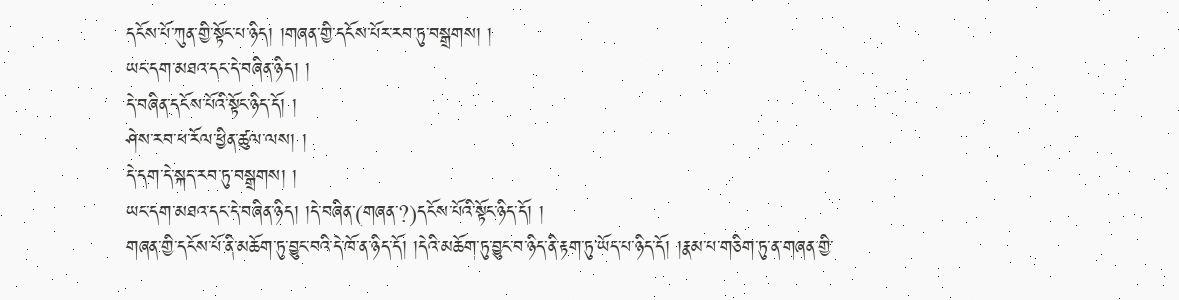དངོས་པོ་ཀུན་གྱི་སྟོང་པ་ཉིད། །གཞན་གྱི་དངོས་པོར་རབ་ཏུ་བསྒྲགས། །
ཡང་དག་མཐའ་དང་དེ་བཞིན་ཉིད། །
དེ་བཞིན་དངོས་པོའི་སྟོང་ཉིད་དོ། །
ཤེས་རབ་ཕ་རོལ་ཕྱིན་ཚུལ་ལས། །
དེ་དག་དེ་སྐད་རབ་ཏུ་བསྒྲགས། །
ཡང་དག་མཐའ་དང་དེ་བཞིན་ཉིད། །དེ་བཞིན་(གཞན་?)དངོས་པོའི་སྟོང་ཉིད་དོ། །
གཞན་གྱི་དངོས་པོ་ནི་མཆོག་ཏུ་བྱུང་བའི་དེ་ཁོ་ན་ཉིད་དོ། །དེའི་མཆོག་ཏུ་བྱུང་བ་ཉིད་ནི་རྟག་ཏུ་ཡོད་པ་ཉིད་དོ། །རྣམ་པ་གཅིག་ཏུ་ན་གཞན་གྱི་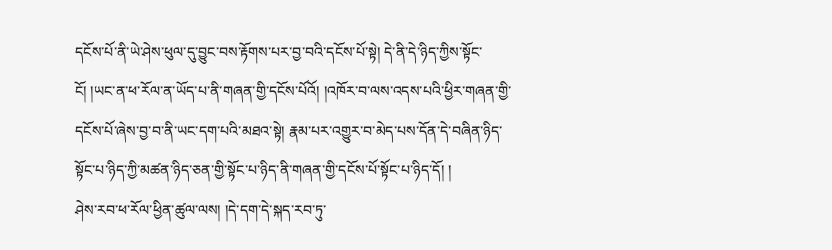དངོས་པོ་ནི་ཡེ་ཤེས་ཕུལ་དུ་བྱུང་བས་རྟོགས་པར་བྱ་བའི་དངོས་པོ་སྟེ། དེ་ནི་དེ་ཉིད་ཀྱིས་སྟོང་ངོ། །ཡང་ན་ཕ་རོལ་ན་ཡོད་པ་ནི་གཞན་གྱི་དངོས་པོའོ། །འཁོར་བ་ལས་འདས་པའི་ཕྱིར་གཞན་གྱི་དངོས་པོ་ཞེས་བྱ་བ་ནི་ཡང་དག་པའི་མཐའ་སྟེ། རྣམ་པར་འགྱུར་བ་མེད་པས་དོན་དེ་བཞིན་ཉིད་སྟོང་པ་ཉིད་ཀྱི་མཚན་ཉིད་ཅན་གྱི་སྟོང་པ་ཉིད་ནི་གཞན་གྱི་དངོས་པོ་སྟོང་པ་ཉིད་དོ། །
ཤེས་རབ་ཕ་རོལ་ཕྱིན་ཚུལ་ལས། །དེ་དག་དེ་སྐད་རབ་ཏུ་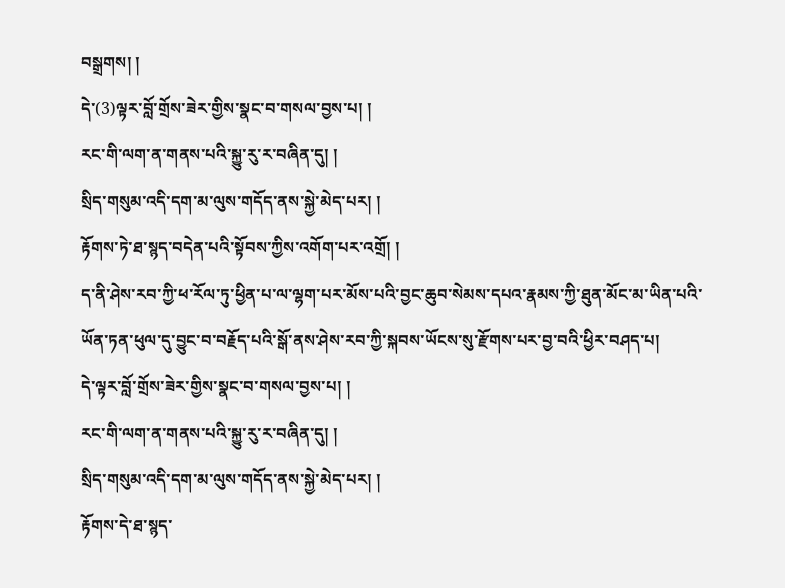བསྒྲགས། །
དེ་(3)ལྟར་བློ་གྲོས་ཟེར་གྱིས་སྣང་བ་གསལ་བྱས་པ། །
རང་གི་ལག་ན་གནས་པའི་སྐྱུ་རུ་ར་བཞིན་དུ། །
སྲིད་གསུམ་འདི་དག་མ་ལུས་གདོད་ནས་སྐྱེ་མེད་པར། །
རྟོགས་ཏེ་ཐ་སྙད་བདེན་པའི་སྟོབས་ཀྱིས་འགོག་པར་འགྲོ། །
ད་ནི་ཤེས་རབ་ཀྱི་ཕ་རོལ་ཏུ་ཕྱིན་པ་ལ་ལྷག་པར་མོས་པའི་བྱང་ཆུབ་སེམས་དཔའ་རྣམས་ཀྱི་ཐུན་མོང་མ་ཡིན་པའི་ཡོན་ཏན་ཕུལ་དུ་བྱུང་བ་བརྗོད་པའི་སྒོ་ནས་ཤེས་རབ་ཀྱི་སྐབས་ཡོངས་སུ་རྫོགས་པར་བྱ་བའི་ཕྱིར་བཤད་པ།
དེ་ལྟར་བློ་གྲོས་ཟེར་གྱིས་སྣང་བ་གསལ་བྱས་པ། །
རང་གི་ལག་ན་གནས་པའི་སྐྱུ་རུ་ར་བཞིན་དུ། །
སྲིད་གསུམ་འདི་དག་མ་ལུས་གདོད་ནས་སྐྱེ་མེད་པར། །
རྟོགས་དེ་ཐ་སྙད་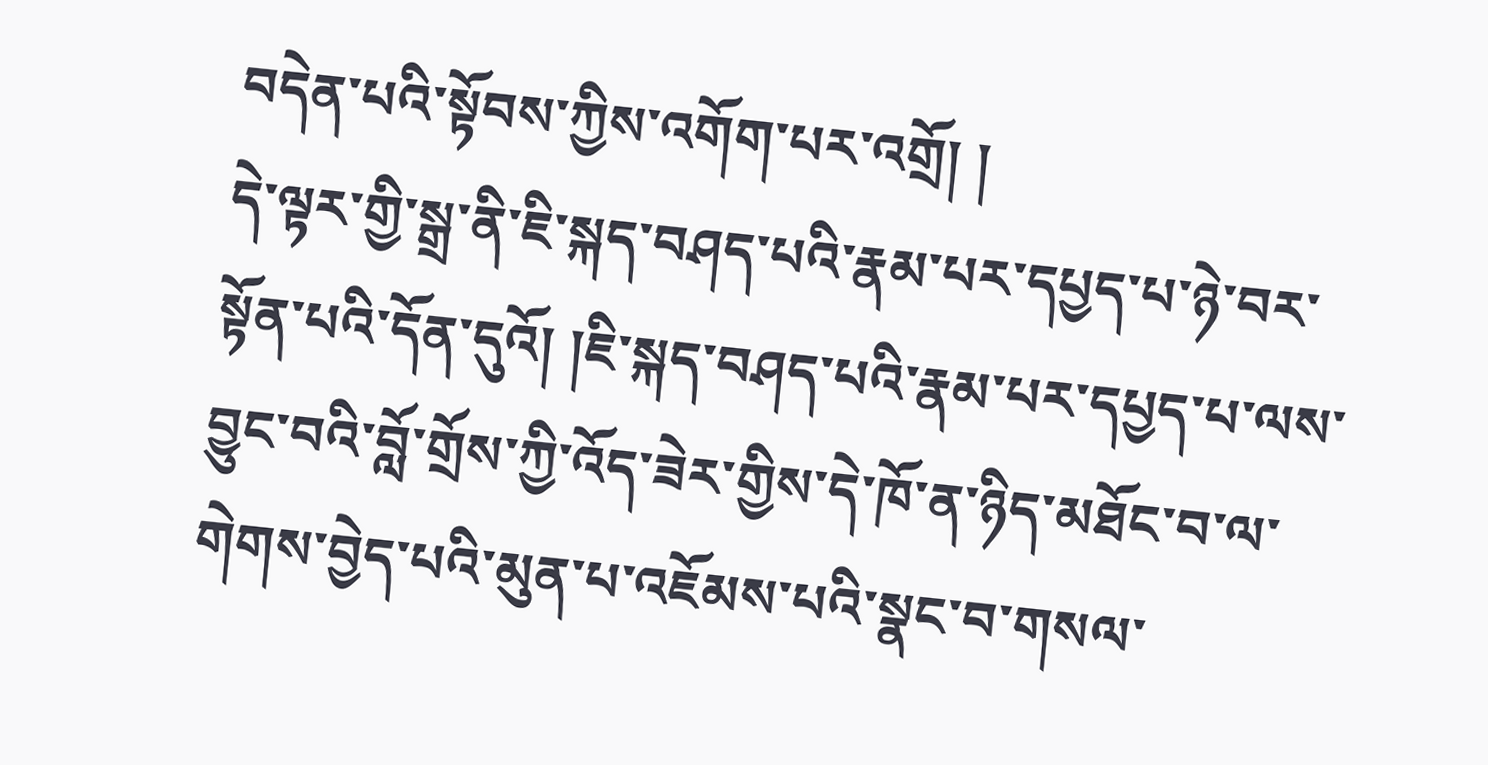བདེན་པའི་སྟོབས་ཀྱིས་འགོག་པར་འགྲོ། །
དེ་ལྟར་གྱི་སྒྲ་ནི་ཇི་སྐད་བཤད་པའི་རྣམ་པར་དཔྱད་པ་ཉེ་བར་སྟོན་པའི་དོན་དུའོ། །ཇི་སྐད་བཤད་པའི་རྣམ་པར་དཔྱད་པ་ལས་བྱུང་བའི་བློ་གྲོས་ཀྱི་འོད་ཟེར་གྱིས་དེ་ཁོ་ན་ཉིད་མཐོང་བ་ལ་གེགས་བྱེད་པའི་མུན་པ་འཇོམས་པའི་སྣང་བ་གསལ་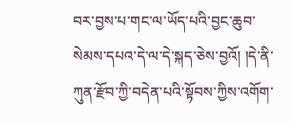བར་བྱས་པ་གང་ལ་ཡོད་པའི་བྱང་ཆུབ་སེམས་དཔའ་དེ་ལ་དེ་སྐད་ཅེས་བྱའོ། །དེ་ནི་ཀུན་རྫོབ་ཀྱི་བདེན་པའི་སྟོབས་ཀྱིས་འགོག་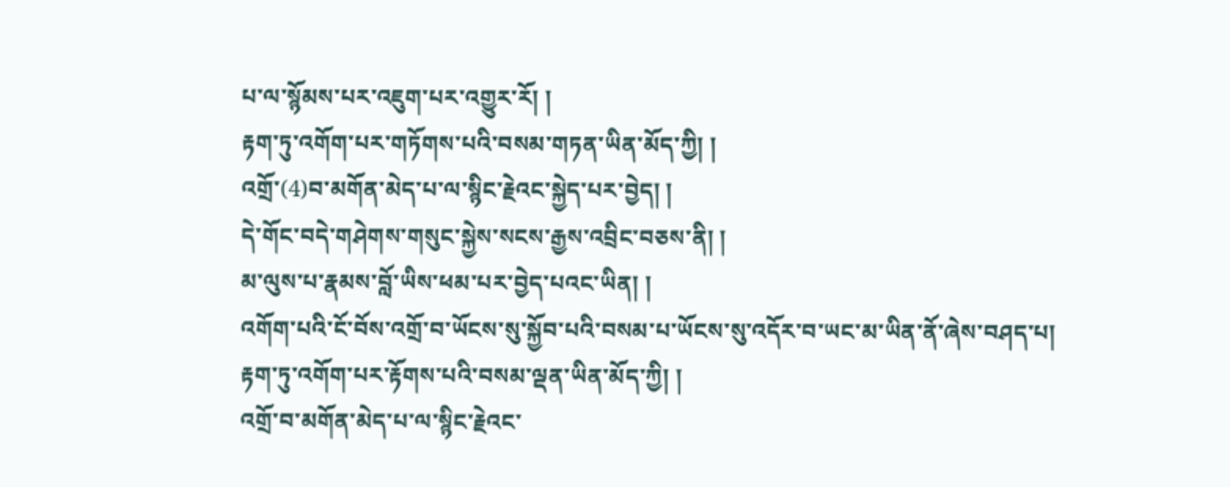པ་ལ་སྙོམས་པར་འཇུག་པར་འགྱུར་རོ། །
རྟག་ཏུ་འགོག་པར་གཏོགས་པའི་བསམ་གཏན་ཡིན་མོད་ཀྱི། །
འགྲོ་(4)བ་མགོན་མེད་པ་ལ་སྙིང་རྗེའང་སྐྱེད་པར་བྱེད། །
དེ་གོང་བདེ་གཤེགས་གསུང་སྐྱེས་སངས་རྒྱས་འབྲིང་བཅས་ནི། །
མ་ལུས་པ་རྣམས་བློ་ཡིས་ཕམ་པར་བྱེད་པའང་ཡིན། །
འགོག་པའི་ངོ་བོས་འགྲོ་བ་ཡོངས་སུ་སྐྱོབ་པའི་བསམ་པ་ཡོངས་སུ་འདོར་བ་ཡང་མ་ཡིན་ནོ་ཞེས་བཤད་པ།
རྟག་ཏུ་འགོག་པར་རྟོགས་པའི་བསམ་ལྡན་ཡིན་མོད་ཀྱི། །
འགྲོ་བ་མགོན་མེད་པ་ལ་སྙིང་རྗེའང་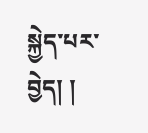སྐྱེད་པར་བྱེད། །